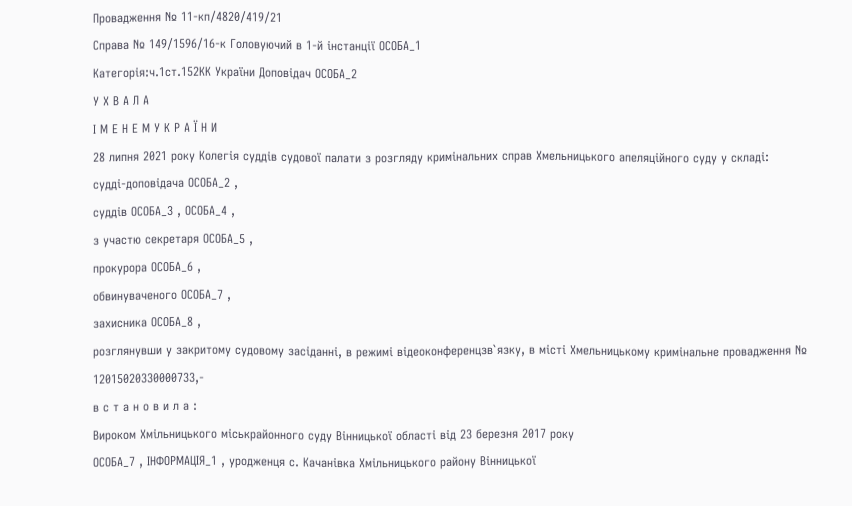Провадження № 11-кп/4820/419/21
Справа № 149/1596/16-к Головуючий в 1-й інстанції ОСОБА_1
Категорія:ч.1ст.152КК України Доповідач ОСОБА_2
У Х В А Л А
І М Е Н Е М У К Р А Ї Н И
28 липня 2021 року Колегія суддів судової палати з розгляду кримінальних справ Хмельницького апеляційного суду у складі:
судді-доповідача ОСОБА_2 ,
суддів ОСОБА_3 , ОСОБА_4 ,
з участю секретаря ОСОБА_5 ,
прокурора ОСОБА_6 ,
обвинуваченого ОСОБА_7 ,
захисника ОСОБА_8 ,
розглянувши у закритому судовому засіданні, в режимі відеоконференцзв`язку, в місті Хмельницькому кримінальне провадження № 12015020330000733,-
в с т а н о в и л а :
Вироком Хмільницького міськрайонного суду Вінницької області від 23 березня 2017 року
ОСОБА_7 , ІНФОРМАЦІЯ_1 , уродженця с. Качанівка Хмільницького району Вінницької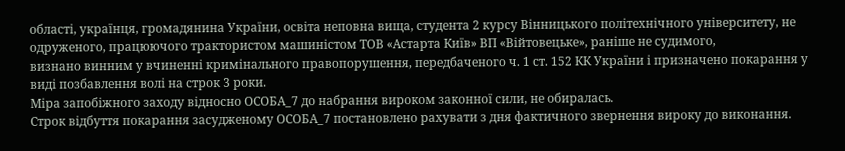області, українця, громадянина України, освіта неповна вища, студента 2 курсу Вінницького політехнічного університету, не одруженого, працюючого трактористом машиністом ТОВ «Астарта Київ» ВП «Війтовецьке», раніше не судимого,
визнано винним у вчиненні кримінального правопорушення, передбаченого ч. 1 ст. 152 КК України і призначено покарання у виді позбавлення волі на строк 3 роки.
Міра запобіжного заходу відносно ОСОБА_7 до набрання вироком законної сили, не обиралась.
Строк відбуття покарання засудженому ОСОБА_7 постановлено рахувати з дня фактичного звернення вироку до виконання.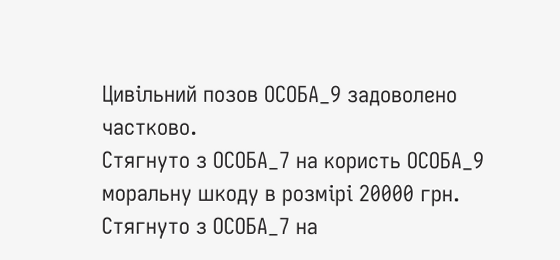Цивільний позов ОСОБА_9 задоволено частково.
Стягнуто з ОСОБА_7 на користь ОСОБА_9 моральну шкоду в розмірі 20000 грн.
Стягнуто з ОСОБА_7 на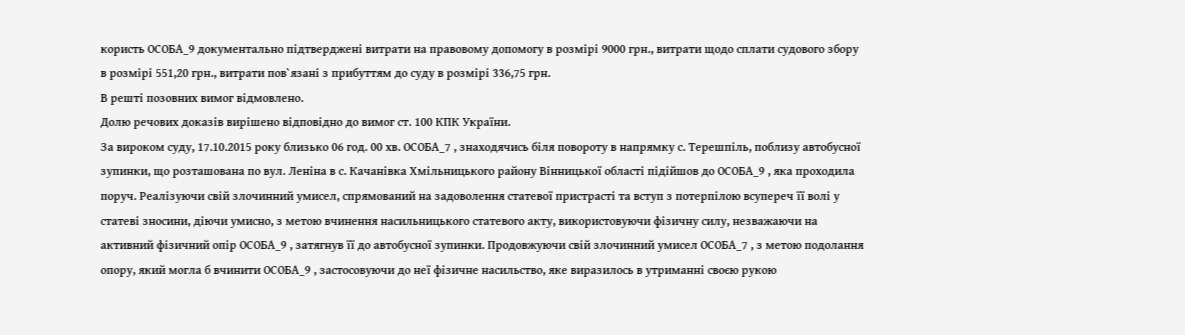користь ОСОБА_9 документально підтверджені витрати на правовому допомогу в розмірі 9000 грн., витрати щодо сплати судового збору в розмірі 551,20 грн., витрати пов`язані з прибуттям до суду в розмірі 336,75 грн.
В решті позовних вимог відмовлено.
Долю речових доказів вирішено відповідно до вимог ст. 100 КПК України.
За вироком суду, 17.10.2015 року близько 06 год. 00 хв. ОСОБА_7 , знаходячись біля повороту в напрямку с. Терешпіль, поблизу автобусної зупинки, що розташована по вул. Леніна в с. Качанівка Хмільницького району Вінницької області підійшов до ОСОБА_9 , яка проходила поруч. Реалізуючи свій злочинний умисел, спрямований на задоволення статевої пристрасті та вступ з потерпілою всупереч її волі у статеві зносини, діючи умисно, з метою вчинення насильницького статевого акту, використовуючи фізичну силу, незважаючи на активний фізичний опір ОСОБА_9 , затягнув її до автобусної зупинки. Продовжуючи свій злочинний умисел ОСОБА_7 , з метою подолання опору, який могла б вчинити ОСОБА_9 , застосовуючи до неї фізичне насильство, яке виразилось в утриманні своєю рукою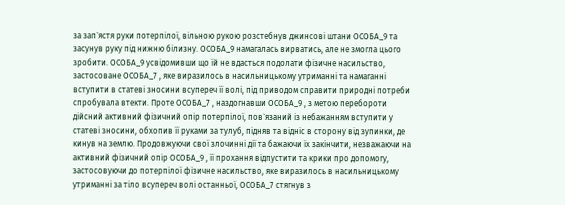за зап`ястя руки потерпілої, вільною рукою розстебнув джинсові штани ОСОБА_9 та засунув руку під нижню білизну. ОСОБА_9 намагалась вирватись, але не змогла цього зробити. ОСОБА_9 усвідомивши що їй не вдасться подолати фізичне насильство, застосоване ОСОБА_7 , яке виразилось в насильницькому утриманні та намаганні вступити в статеві зносини всупереч її волі, під приводом справити природні потреби спробувала втекти. Проте ОСОБА_7 , наздогнавши ОСОБА_9 , з метою перебороти дійсний активний фізичний опір потерпілої, пов`язаний із небажанням вступити у статеві зносини, обхопив її руками за тулуб, підняв та відніс в сторону від зупинки, де кинув на землю. Продовжуючи свої злочинні дії та бажаючи їх закінчити, незважаючи на активний фізичний опір ОСОБА_9 , її прохання відпустити та крики про допомогу, застосовуючи до потерпілої фізичне насильство, яке виразилось в насильницькому утриманні за тіло всупереч волі останньої, ОСОБА_7 стягнув з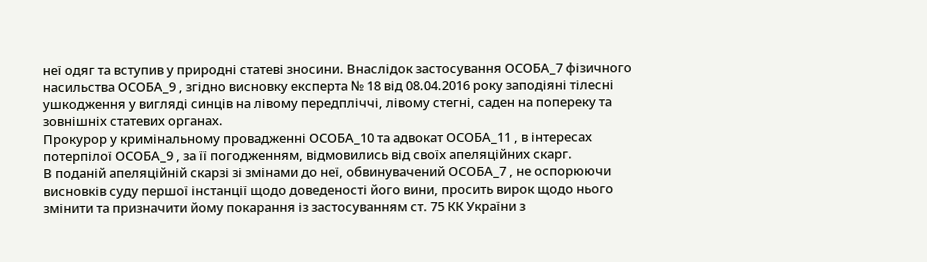неї одяг та вступив у природні статеві зносини. Внаслідок застосування ОСОБА_7 фізичного насильства ОСОБА_9 , згідно висновку експерта № 18 від 08.04.2016 року заподіяні тілесні ушкодження у вигляді синців на лівому передпліччі, лівому стегні, саден на попереку та зовнішніх статевих органах.
Прокурор у кримінальному провадженні ОСОБА_10 та адвокат ОСОБА_11 , в інтересах потерпілої ОСОБА_9 , за її погодженням, відмовились від своїх апеляційних скарг.
В поданій апеляційній скарзі зі змінами до неї, обвинувачений ОСОБА_7 , не оспорюючи висновків суду першої інстанції щодо доведеності його вини, просить вирок щодо нього змінити та призначити йому покарання із застосуванням ст. 75 КК України з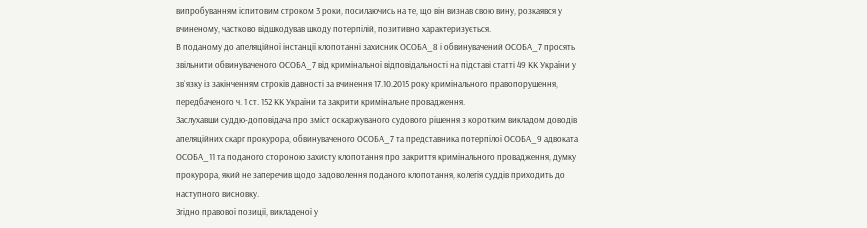випробуванням іспитовим строком 3 роки, посилаючись на те, що він визнав свою вину, розкаявся у вчиненому, частково відшкодував шкоду потерпілій, позитивно характеризується.
В поданому до апеляційної інстанції клопотанні захисник ОСОБА_8 і обвинувачений ОСОБА_7 просять звільнити обвинуваченого ОСОБА_7 від кримінальної відповідальності на підставі статті 49 КК України у зв`язку із закінченням строків давності за вчинення 17.10.2015 року кримінального правопорушення, передбаченого ч. 1 ст. 152 КК України та закрити кримінальне провадження.
Заслухавши суддю-доповідача про зміст оскаржуваного судового рішення з коротким викладом доводів апеляційних скарг прокурора, обвинуваченого ОСОБА_7 та представника потерпілої ОСОБА_9 адвоката ОСОБА_11 та поданого стороною захисту клопотання про закриття кримінального провадження, думку прокурора, який не заперечив щодо задоволення поданого клопотання, колегія суддів приходить до наступного висновку.
Згідно правової позиції, викладеної у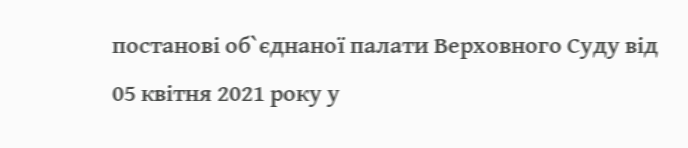постанові об`єднаної палати Верховного Суду від 05 квітня 2021 року у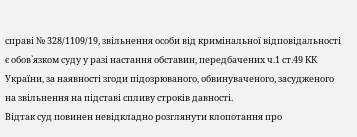справі № 328/1109/19, звільнення особи від кримінальної відповідальності є обов`язком суду у разі настання обставин, передбачених ч.1 ст.49 КК України, за наявності згоди підозрюваного, обвинуваченого, засудженого на звільнення на підставі спливу строків давності.
Відтак суд повинен невідкладно розглянути клопотання про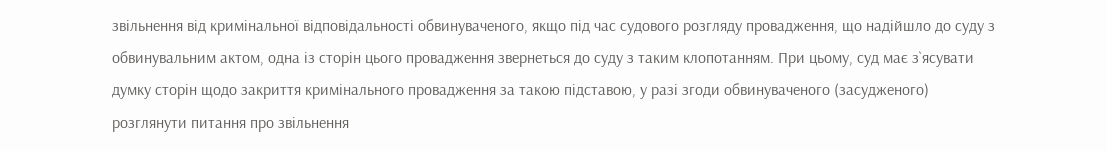звільнення від кримінальної відповідальності обвинуваченого, якщо під час судового розгляду провадження, що надійшло до суду з обвинувальним актом, одна із сторін цього провадження звернеться до суду з таким клопотанням. При цьому, суд має з`ясувати думку сторін щодо закриття кримінального провадження за такою підставою, у разі згоди обвинуваченого (засудженого) розглянути питання про звільнення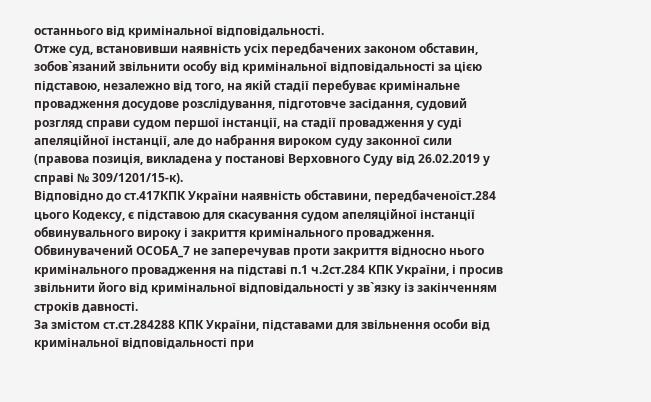останнього від кримінальної відповідальності.
Отже суд, встановивши наявність усіх передбачених законом обставин, зобов`язаний звільнити особу від кримінальної відповідальності за цією підставою, незалежно від того, на якій стадії перебуває кримінальне провадження досудове розслідування, підготовче засідання, судовий розгляд справи судом першої інстанції, на стадії провадження у суді апеляційної інстанції, але до набрання вироком суду законної сили (правова позиція, викладена у постанові Верховного Суду від 26.02.2019 у справі № 309/1201/15-к).
Відповідно до ст.417КПК України наявність обставини, передбаченоїст.284 цього Кодексу, є підставою для скасування судом апеляційної інстанції обвинувального вироку і закриття кримінального провадження.
Обвинувачений ОСОБА_7 не заперечував проти закриття відносно нього кримінального провадження на підставі п.1 ч.2ст.284 КПК України, і просив звільнити його від кримінальної відповідальності у зв`язку із закінченням строків давності.
За змістом ст.ст.284288 КПК України, підставами для звільнення особи від кримінальної відповідальності при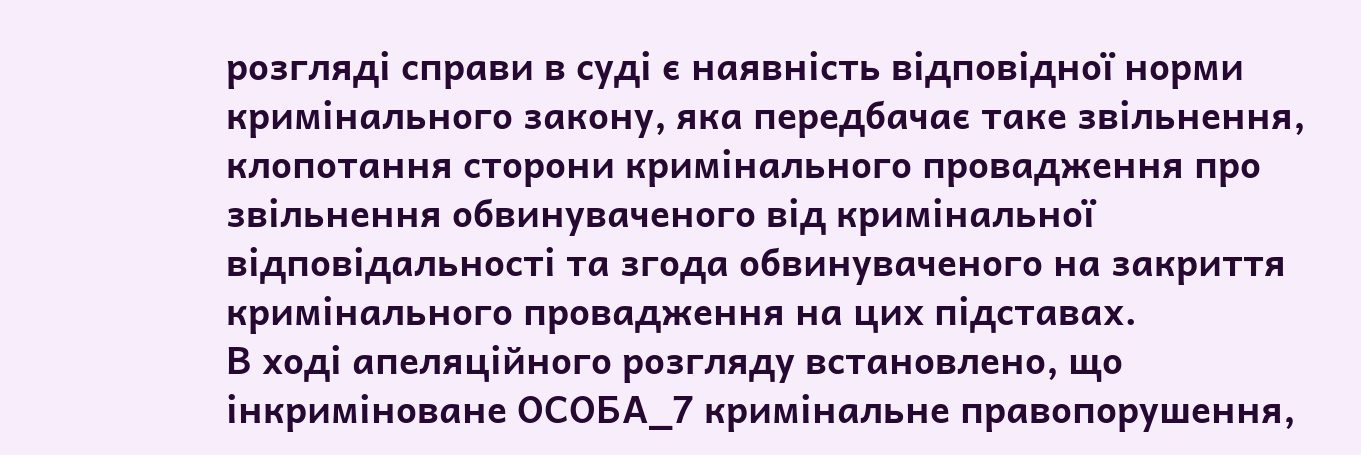розгляді справи в суді є наявність відповідної норми кримінального закону, яка передбачає таке звільнення, клопотання сторони кримінального провадження про звільнення обвинуваченого від кримінальної відповідальності та згода обвинуваченого на закриття кримінального провадження на цих підставах.
В ході апеляційного розгляду встановлено, що інкриміноване ОСОБА_7 кримінальне правопорушення,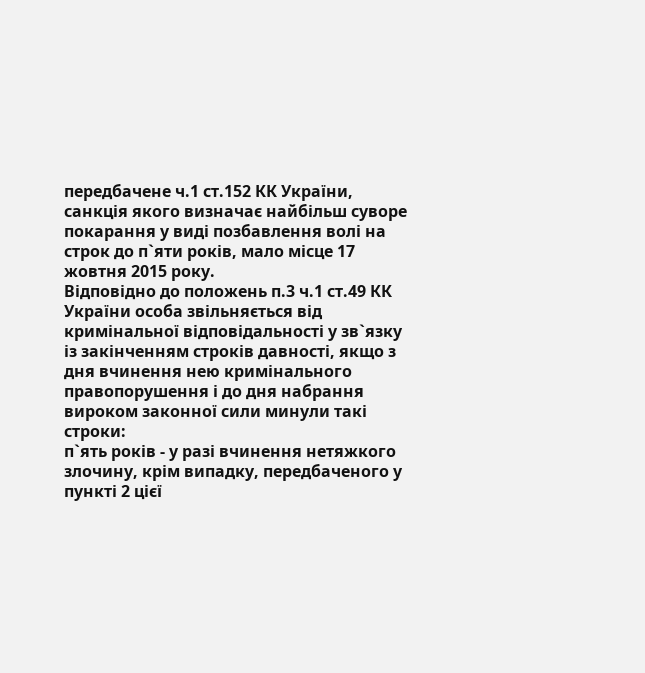передбачене ч.1 ст.152 КК України, санкція якого визначає найбільш суворе покарання у виді позбавлення волі на строк до п`яти років, мало місце 17 жовтня 2015 року.
Відповідно до положень п.3 ч.1 ст.49 КК України особа звільняється від кримінальної відповідальності у зв`язку із закінченням строків давності, якщо з дня вчинення нею кримінального правопорушення і до дня набрання вироком законної сили минули такі строки:
п`ять років - у разі вчинення нетяжкого злочину, крім випадку, передбаченого у пункті 2 цієї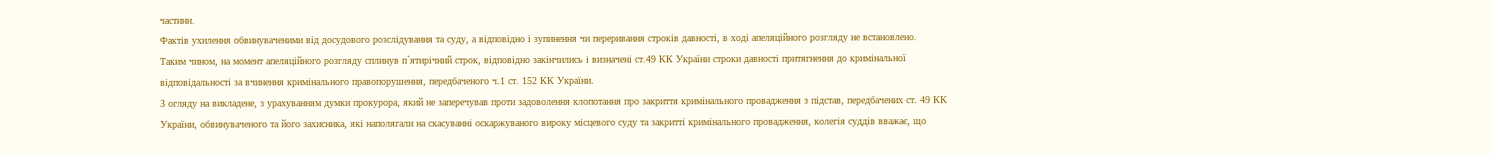частини.
Фактів ухилення обвинуваченими від досудового розслідування та суду, а відповідно і зупинення чи переривання строків давності, в ході апеляційного розгляду не встановлено.
Таким чином, на момент апеляційного розгляду сплинув п`ятирічний строк, відповідно закінчились і визначені ст.49 КК України строки давності притягнення до кримінальної відповідальності за вчинення кримінального правопорушення, передбаченого ч.1 ст. 152 КК України.
З огляду на викладене, з урахуванням думки прокурора, який не заперечував проти задоволення клопотання про закриття кримінального провадження з підстав, передбачених ст. 49 КК України, обвинуваченого та його захисника, які наполягали на скасуванні оскаржуваного вироку місцевого суду та закритті кримінального провадження, колегія суддів вважає, що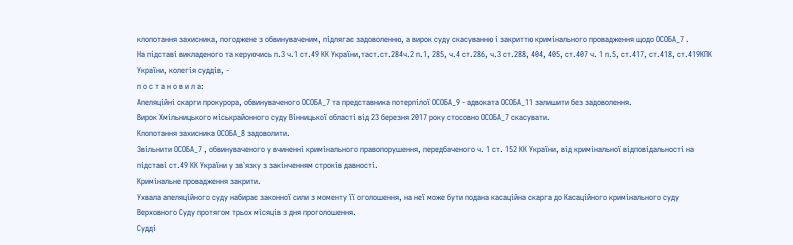клопотання захисника, погоджене з обвинуваченим, підлягає задоволенню, а вирок суду скасуванню і закриттю кримінального провадження щодо ОСОБА_7 .
На підставі викладеного та керуючись п.3 ч.1 ст.49 КК України,таст.ст.284ч.2 п.1, 285, ч.4 ст.286, ч.3 ст.288, 404, 405, ст.407 ч. 1 п.5, ст.417, ст.418, ст.419КПК України, колегія суддів, -
п о с т а н о в и л а:
Апеляційні скарги прокурора, обвинуваченого ОСОБА_7 та представника потерпілої ОСОБА_9 - адвоката ОСОБА_11 залишити без задоволення.
Вирок Хмільницького міськрайонного суду Вінницької області від 23 березня 2017 року стосовно ОСОБА_7 скасувати.
Клопотання захисника ОСОБА_8 задоволити.
Звільнити ОСОБА_7 , обвинуваченого у вчиненні кримінального правопорушення, передбаченого ч. 1 ст. 152 КК України, від кримінальної відповідальності на підставі ст.49 КК України у зв`язку з закінченням строків давності.
Кримінальне провадження закрити.
Ухвала апеляційного суду набирає законної сили з моменту її оголошення, на неї може бути подана касаційна скарга до Касаційного кримінального суду Верховного Суду протягом трьох місяців з дня проголошення.
Судді